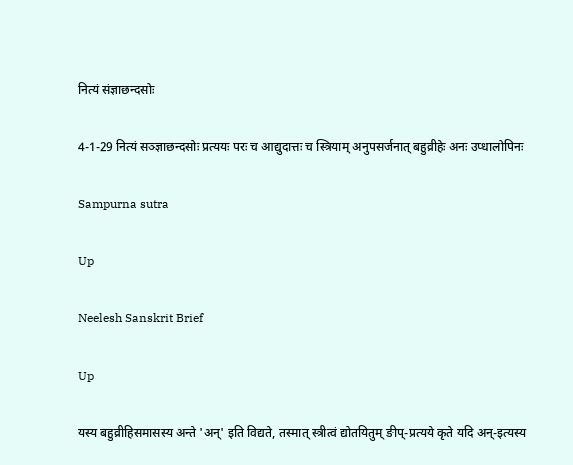नित्यं संज्ञाछन्दसोः

4-1-29 नित्यं सञ्ज्ञाछन्दसोः प्रत्ययः परः च आद्युदात्तः च स्त्रियाम् अनुपसर्जनात् बहुव्रीहेः अनः उप्धालोपिनः

Sampurna sutra

Up

Neelesh Sanskrit Brief

Up

यस्य बहुव्रीहिसमासस्य अन्ते 'अन्' इति विद्यते, तस्मात् स्त्रीत्वं द्योतयितुम् ङीप्-प्रत्यये कृते यदि अन्-इत्यस्य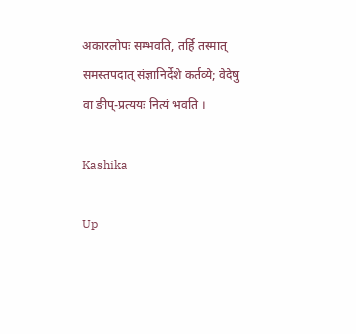अकारलोपः सम्भवति, तर्हि तस्मात् समस्तपदात् संज्ञानिर्देशे कर्तव्ये; वेदेषु वा ङीप्-प्रत्ययः नित्यं भवति ।

Kashika

Up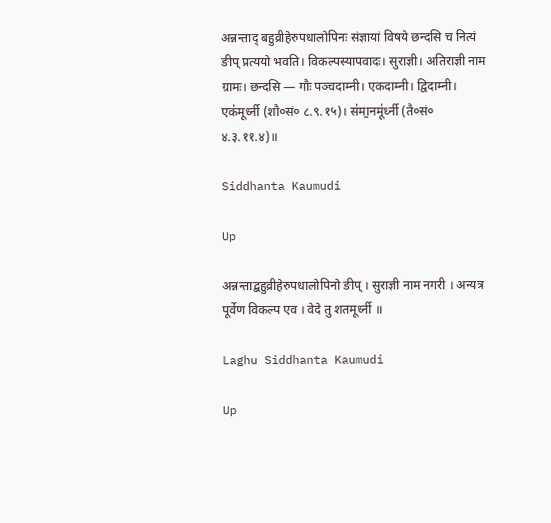अन्नन्ताद् बहुव्रीहेरुपधालोपिनः संज्ञायां विषये छन्दसि च नित्यं ङीप् प्रत्ययो भवति। विकल्पस्यापवादः। सुराज्ञी। अतिराज्ञी नाम ग्रामः। छन्दसि — गौः पञ्चदाम्नी। एकदाम्नी। द्विदाम्नी। एक॑मूर्ध्नी (शौ०सं० ८.९.१५)। स॑मा॒नमू॑र्ध्नी (तै०सं० ४.३.११.४)॥

Siddhanta Kaumudi

Up

अन्नन्ताद्बहुव्रीहेरुपधालोपिनो ङीप् । सुराज्ञी नाम नगरी । अन्यत्र पूर्वेण विकल्प एव । वेदे तु शतमूर्ध्नी ॥

Laghu Siddhanta Kaumudi

Up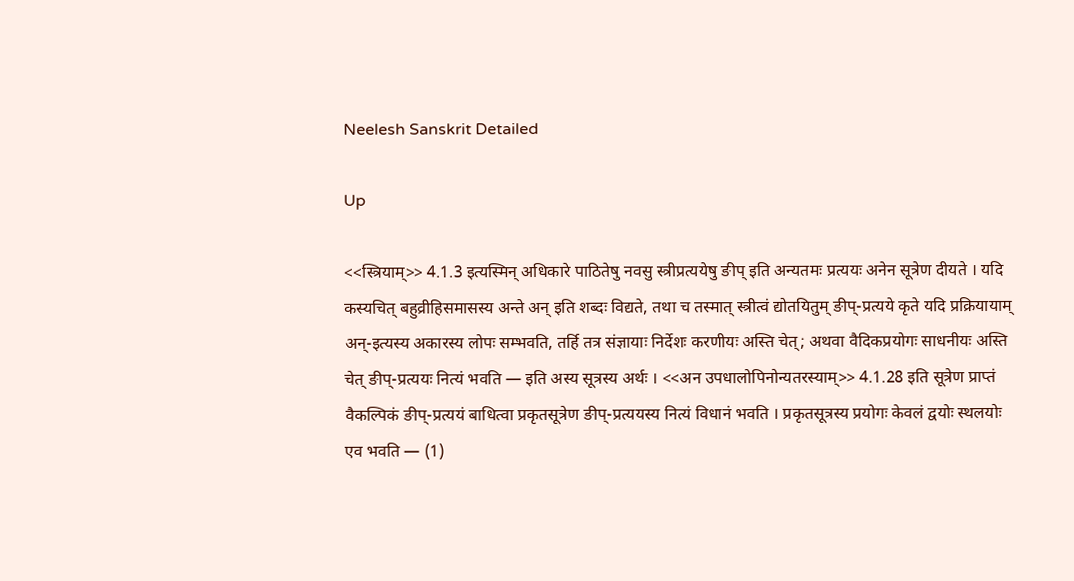Neelesh Sanskrit Detailed

Up

<<स्त्रियाम्>> 4.1.3 इत्यस्मिन् अधिकारे पाठितेषु नवसु स्त्रीप्रत्ययेषु ङीप् इति अन्यतमः प्रत्ययः अनेन सूत्रेण दीयते । यदि कस्यचित् बहुव्रीहिसमासस्य अन्ते अन् इति शब्दः विद्यते, तथा च तस्मात् स्त्रीत्वं द्योतयितुम् ङीप्-प्रत्यये कृते यदि प्रक्रियायाम् अन्-इत्यस्य अकारस्य लोपः सम्भवति, तर्हि तत्र संज्ञायाः निर्देशः करणीयः अस्ति चेत्; अथवा वैदिकप्रयोगः साधनीयः अस्ति चेत् ङीप्-प्रत्ययः नित्यं भवति — इति अस्य सूत्रस्य अर्थः । <<अन उपधालोपिनोन्यतरस्याम्>> 4.1.28 इति सूत्रेण प्राप्तं वैकल्पिकं ङीप्-प्रत्ययं बाधित्वा प्रकृतसूत्रेण ङीप्-प्रत्ययस्य नित्यं विधानं भवति । प्रकृतसूत्रस्य प्रयोगः केवलं द्वयोः स्थलयोः एव भवति — (1)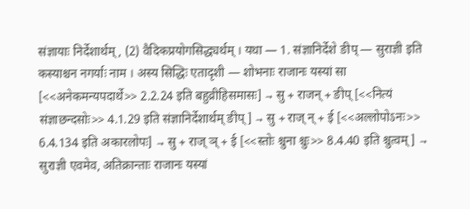संज्ञायाः निर्देशार्थम्, (2) वैदिकप्रयोगसिद्ध्यर्थम् । यथा — 1. संज्ञानिर्देशे ङीप्‌ — सुराज्ञी इति कस्याश्चन नगर्याः नाम । अस्य सिद्धिः एतादृशी — शोभनाः राजानः यस्यां सा [<<अनेकमन्यपदार्थे>> 2.2.24 इति बहुव्रीहिसमासः] → सु + राजन् + ङीप् [<<नित्यं संज्ञाछन्दसोः>> 4.1.29 इति संज्ञानिर्देशार्थम् ङीप्] → सु + राज् न् + ई [<<अल्लोपोऽनः>> 6.4.134 इति अकारलोपः] → सु + राज् ञ् + ई [<<स्तोः श्चुना श्चुः>> 8.4.40 इति श्चुत्वम्] → सुराज्ञी एवमेव, अतिक्रान्ताः राजानः यस्यां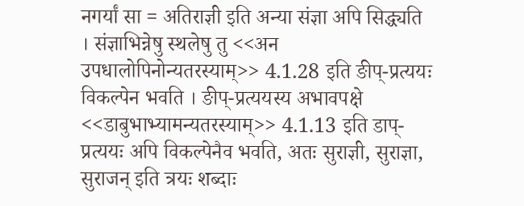नगर्यां सा = अतिराज्ञी इति अन्या संज्ञा अपि सिद्ध्यति । संज्ञाभिन्नेषु स्थलेषु तु <<अन उपधालोपिनोन्यतरस्याम्>> 4.1.28 इति ङीप्-प्रत्ययः विकल्पेन भवति । ङीप्-प्रत्ययस्य अभावपक्षे <<डाबुभाभ्यामन्यतरस्याम्>> 4.1.13 इति डाप्-प्रत्ययः अपि विकल्पेनैव भवति, अतः सुराज्ञी, सुराज्ञा, सुराजन् इति त्रयः शब्दाः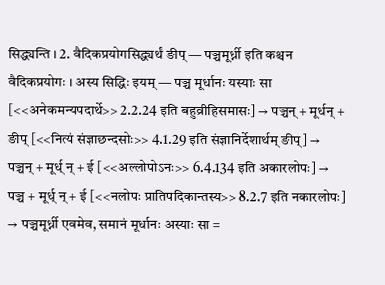सिद्ध्यन्ति । 2. वैदिकप्रयोगसिद्ध्यर्थं ङीप्‌ — पञ्चमूर्ध्नी इति कश्चन वैदिकप्रयोगः । अस्य सिद्धिः इयम् — पञ्च मूर्धानः यस्याः सा [<<अनेकमन्यपदार्थे>> 2.2.24 इति बहुव्रीहिसमासः] → पञ्चन् + मूर्धन् + ङीप् [<<नित्यं संज्ञाछन्दसोः>> 4.1.29 इति संज्ञानिर्देशार्थम् ङीप्] → पञ्चन् + मूर्ध् न् + ई [<<अल्लोपोऽनः>> 6.4.134 इति अकारलोपः] → पञ्च + मूर्ध् न् + ई [<<नलोपः प्रातिपदिकान्तस्य>> 8.2.7 इति नकारलोपः] → पञ्चमूर्ध्नी एवमेव, समानं मूर्धानः अस्याः सा =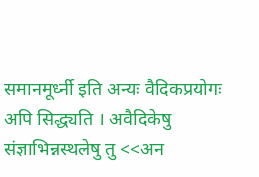समानमूर्ध्नी इति अन्यः वैदिकप्रयोगः अपि सिद्ध्यति । अवैदिकेषु संज्ञाभिन्नस्थलेषु तु <<अन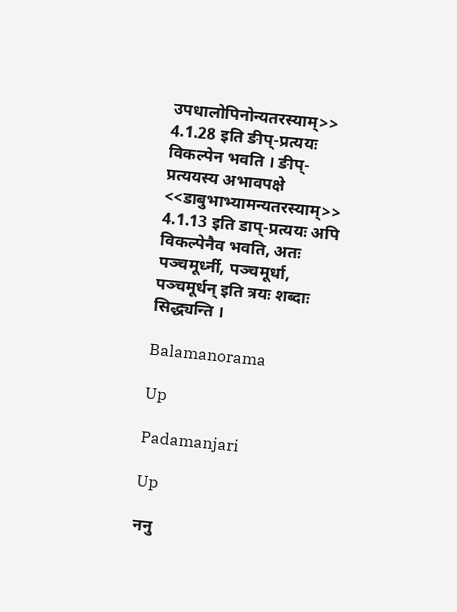उपधालोपिनोन्यतरस्याम्>> 4.1.28 इति ङीप्-प्रत्ययः विकल्पेन भवति । ङीप्-प्रत्ययस्य अभावपक्षे <<डाबुभाभ्यामन्यतरस्याम्>> 4.1.13 इति डाप्-प्रत्ययः अपि विकल्पेनैव भवति, अतः पञ्चमूर्ध्नी, पञ्चमूर्धा, पञ्चमूर्धन् इति त्रयः शब्दाः सिद्ध्यन्ति ।

Balamanorama

Up

Padamanjari

Up

ननु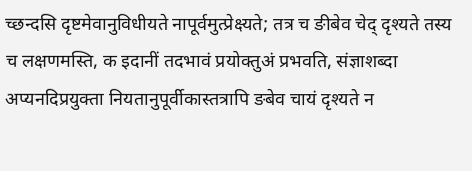च्छन्दसि दृष्टमेवानुविधीयते नापूर्वमुत्प्रेक्ष्यते; तत्र च ङीबेव चेद् दृश्यते तस्य च लक्षणमस्ति, क इदानीं तदभावं प्रयोक्तुअं प्रभवति, संज्ञाशब्दा अप्यनदिप्रयुक्ता नियतानुपूर्वीकास्तत्रापि ङबेव चायं दृश्यते न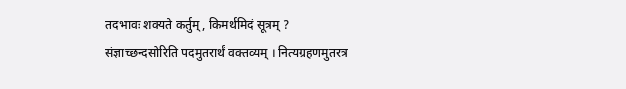तदभावः शक्यते कर्तुम्, किमर्थमिदं सूत्रम् ? संज्ञाच्छन्दसोरिति पदमुतरार्थं वक्तव्यम् । नित्यग्रहणमुतरत्र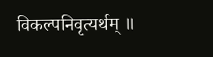विकल्पनिवृत्यर्थम् ॥